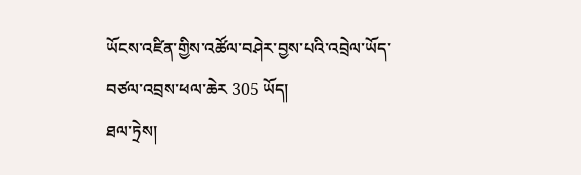ཡོངས་འཛིན་གྱིས་འཚོལ་བཤེར་བྱས་པའི་འབྲེལ་ཡོད་བཙལ་འབྲས་ཕལ་ཆེར 305 ཡོད།
ཐལ་ཏྲེས།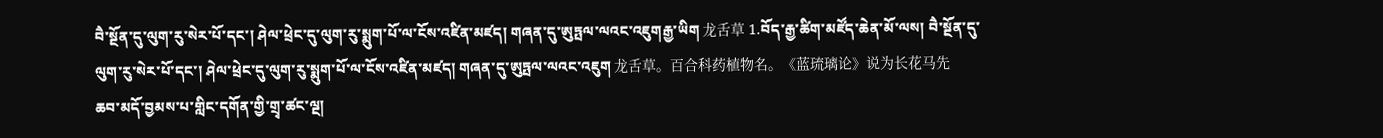བཻ་སྔོན་དུ་ལུག་རུ་སེར་པོ་དང་། ཤེལ་ཕྲེང་དུ་ལུག་རུ་སྨུག་པོ་ལ་ངོས་འཛིན་མཛད། གཞན་དུ་ཨུཏྤལ་ལའང་འཇུགརྒྱ་ཡིག 龙舌草 1.བོད་རྒྱ་ཚིག་མཛོད་ཆེན་མོ་ལས། བཻ་སྔོན་དུ་ལུག་རུ་སེར་པོ་དང་། ཤེལ་ཕྲེང་དུ་ལུག་རུ་སྨུག་པོ་ལ་ངོས་འཛིན་མཛད། གཞན་དུ་ཨུཏྤལ་ལའང་འཇུག 龙舌草。百合科药植物名。《蓝琉璃论》说为长花马先
ཆབ་མདོ་བྱམས་པ་གླིང་དགོན་གྱི་གྲྭ་ཚང་ལྔ།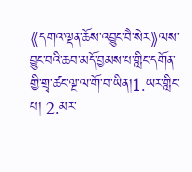《དགའ་ལྡན་ཆོས་འབྱུང་བཻ་སེར》ལས་བྱུང་བའི་ཆབ་མདོ་བྱམས་པ་གླིང་དགོན་གྱི་གྲྭ་ཚང་ལྔ་ལ་གོ་བ་ཡིན།1.ཡར་གླིང་པ། 2.མར་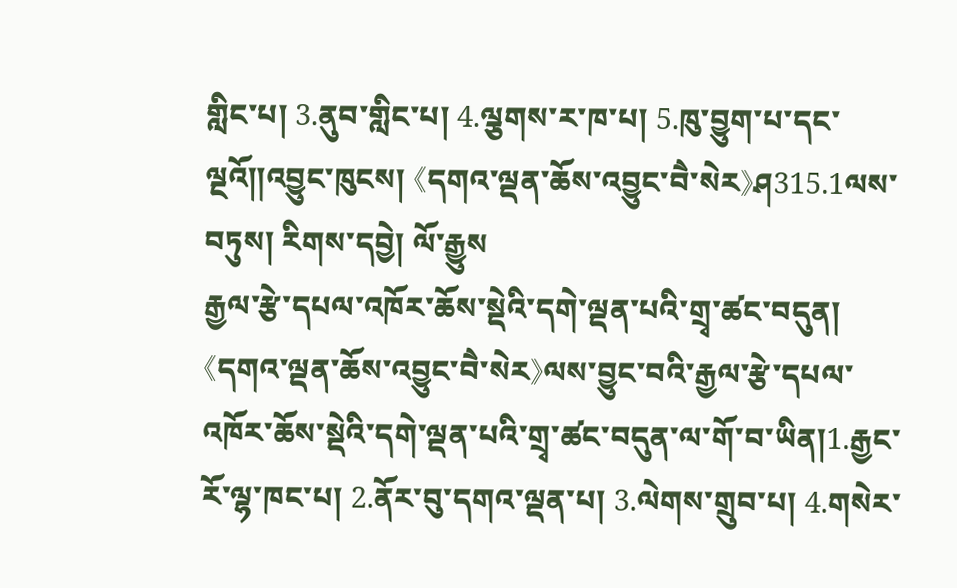གླིང་པ། 3.ནུབ་གླིང་པ། 4.ལྕགས་ར་ཁ་པ། 5.ཁུ་བྱུག་པ་དང་ལྔའོ༎འབྱུང་ཁུངས། 《དགའ་ལྡན་ཆོས་འབྱུང་བཻ་སེར》ཤ315.1ལས་བཏུས། རིགས་དབྱེ། ལོ་རྒྱུས
རྒྱལ་རྩེ་དཔལ་འཁོར་ཆོས་སྡེའི་དགེ་ལྡན་པའི་གྲྭ་ཚང་བདུན།
《དགའ་ལྡན་ཆོས་འབྱུང་བཻ་སེར》ལས་བྱུང་བའི་རྒྱལ་རྩེ་དཔལ་འཁོར་ཆོས་སྡེའི་དགེ་ལྡན་པའི་གྲྭ་ཚང་བདུན་ལ་གོ་བ་ཡིན།1.རྒྱང་རོ་ལྷ་ཁང་པ། 2.ནོར་བུ་དགའ་ལྡན་པ། 3.ལེགས་གྲུབ་པ། 4.གསེར་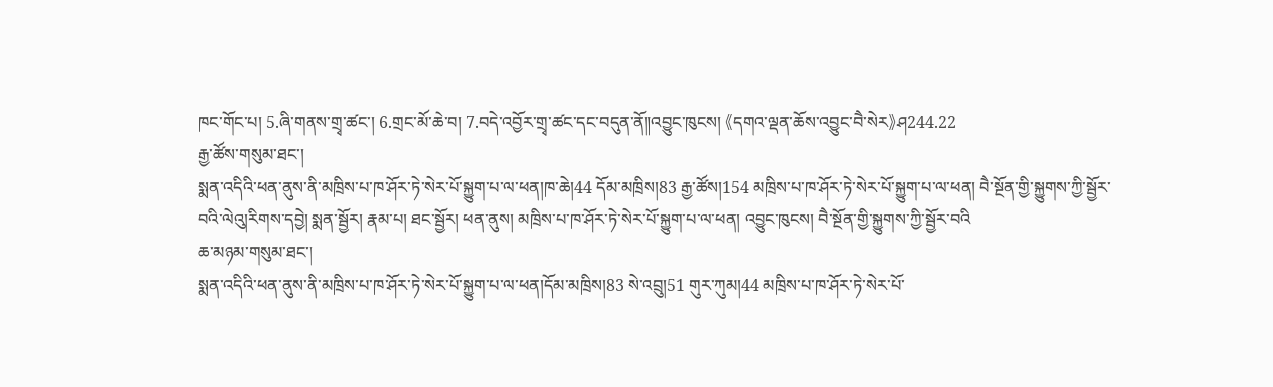ཁང་གོང་པ། 5.ཞི་གནས་གྲྭ་ཚང་། 6.གྲང་མོ་ཆེ་བ། 7.བདེ་འབྱོར་གྲྭ་ཚང་དང་བདུན་ནོ༎འབྱུང་ཁུངས། 《དགའ་ལྡན་ཆོས་འབྱུང་བཻ་སེར》ཤ244.22
རྒྱ་ཚོས་གསུམ་ཐང་།
སྨན་འདིའི་ཕན་ནུས་ནི་མཁྲིས་པ་ཁ་ཤོར་ཏེ་སེར་པོ་སྐྱུག་པ་ལ་ཕན།ཁ་ཆེ།44 དོམ་མཁྲིས།83 རྒྱ་ཚོས།154 མཁྲིས་པ་ཁ་ཤོར་ཏེ་སེར་པོ་སྐྱུག་པ་ལ་ཕན། བཻ་སྔོན་གྱི་སྐྱུགས་ཀྱི་སྦྱོར་བའི་ལེའུ།རིགས་དབྱེ། སྨན་སྦྱོར། རྣམ་པ། ཐང་སྦྱོར། ཕན་ནུས། མཁྲིས་པ་ཁ་ཤོར་ཏེ་སེར་པོ་སྐྱུག་པ་ལ་ཕན། འབྱུང་ཁུངས། བཻ་སྔོན་གྱི་སྐྱུགས་ཀྱི་སྦྱོར་བའི
ཆ་མཉམ་གསུམ་ཐང་།
སྨན་འདིའི་ཕན་ནུས་ནི་མཁྲིས་པ་ཁ་ཤོར་ཏེ་སེར་པོ་སྐྱུག་པ་ལ་ཕན།དོམ་མཁྲིས།83 སེ་འབྲུ།51 གུར་ཀུམ།44 མཁྲིས་པ་ཁ་ཤོར་ཏེ་སེར་པོ་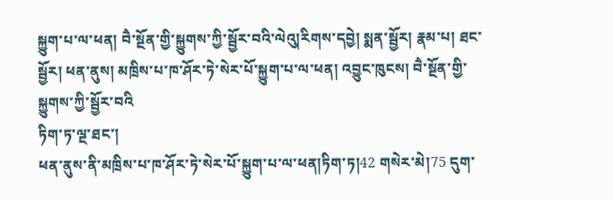སྐྱུག་པ་ལ་ཕན། བཻ་སྔོན་གྱི་སྐྱུགས་ཀྱི་སྦྱོར་བའི་ལེའུ།རིགས་དབྱེ། སྨན་སྦྱོར། རྣམ་པ། ཐང་སྦྱོར། ཕན་ནུས། མཁྲིས་པ་ཁ་ཤོར་ཏེ་སེར་པོ་སྐྱུག་པ་ལ་ཕན། འབྱུང་ཁུངས། བཻ་སྔོན་གྱི་སྐྱུགས་ཀྱི་སྦྱོར་བའི
ཏིག་ཏ་ལྔ་ཐང་།
ཕན་ནུས་ནི་མཁྲིས་པ་ཁ་ཤོར་ཏེ་སེར་པོ་སྐྱུག་པ་ལ་ཕན།ཏིག་ཏ།42 གསེར་མེ།75 དུག་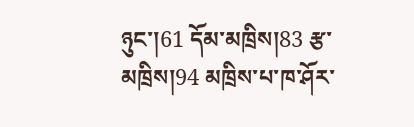ཉུང་།61 དོམ་མཁྲིས།83 རྩ་མཁྲིས།94 མཁྲིས་པ་ཁ་ཤོར་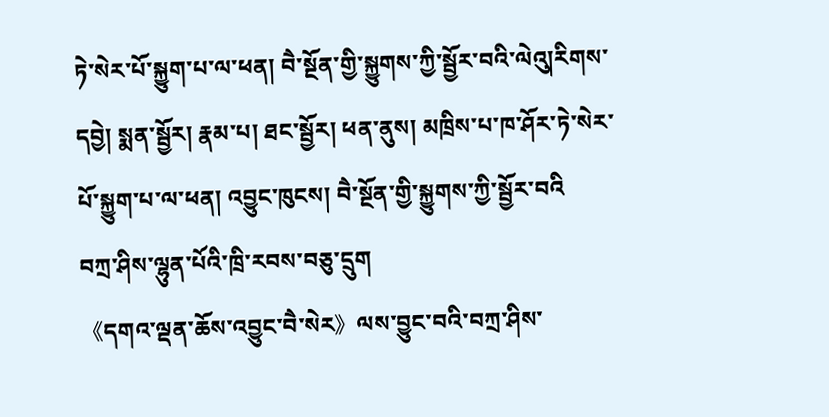ཏེ་སེར་པོ་སྐྱུག་པ་ལ་ཕན། བཻ་སྔོན་གྱི་སྐྱུགས་ཀྱི་སྦྱོར་བའི་ལེའུ།རིགས་དབྱེ། སྨན་སྦྱོར། རྣམ་པ། ཐང་སྦྱོར། ཕན་ནུས། མཁྲིས་པ་ཁ་ཤོར་ཏེ་སེར་པོ་སྐྱུག་པ་ལ་ཕན། འབྱུང་ཁུངས། བཻ་སྔོན་གྱི་སྐྱུགས་ཀྱི་སྦྱོར་བའི
བཀྲ་ཤིས་ལྷུན་པོའི་ཁྲི་རབས་བཅུ་དྲུག
《དགའ་ལྡན་ཆོས་འབྱུང་བཻ་སེར》ལས་བྱུང་བའི་བཀྲ་ཤིས་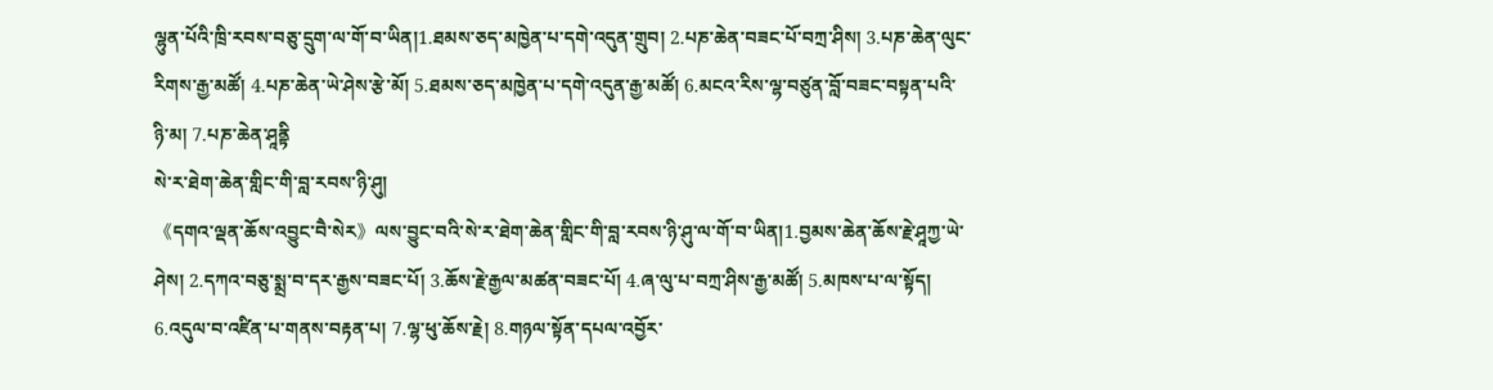ལྷུན་པོའི་ཁྲི་རབས་བཅུ་དྲུག་ལ་གོ་བ་ཡིན།1.ཐམས་ཅད་མཁྱེན་པ་དགེ་འདུན་གྲུབ། 2.པཎ་ཆེན་བཟང་པོ་བཀྲ་ཤིས། 3.པཎ་ཆེན་ལུང་རིགས་རྒྱ་མཚོ། 4.པཎ་ཆེན་ཡེ་ཤེས་རྩེ་མོ། 5.ཐམས་ཅད་མཁྱེན་པ་དགེ་འདུན་རྒྱ་མཚོ། 6.མངའ་རིས་ལྷ་བཙུན་བློ་བཟང་བསྟན་པའི་ཉི་མ། 7.པཎ་ཆེན་ཤཱནྟི
སེ་ར་ཐེག་ཆེན་གླིང་གི་བླ་རབས་ཉི་ཤུ།
《དགའ་ལྡན་ཆོས་འབྱུང་བཻ་སེར》ལས་བྱུང་བའི་སེ་ར་ཐེག་ཆེན་གླིང་གི་བླ་རབས་ཉི་ཤུ་ལ་གོ་བ་ཡིན།1.བྱམས་ཆེན་ཆོས་རྗེ་ཤཱཀྱ་ཡེ་ཤེས། 2.དཀའ་བཅུ་སྨྲ་བ་དར་རྒྱས་བཟང་པོ། 3.ཆོས་རྗེ་རྒྱལ་མཚན་བཟང་པོ། 4.ཞ་ལུ་པ་བཀྲ་ཤིས་རྒྱ་མཚོ། 5.མཁས་པ་ལ་སྟོད། 6.འདུལ་བ་འཛིན་པ་གནས་བརྟན་པ། 7.ལྷ་ཕུ་ཆོས་རྗེ། 8.གཉལ་སྟོན་དཔལ་འབྱོར་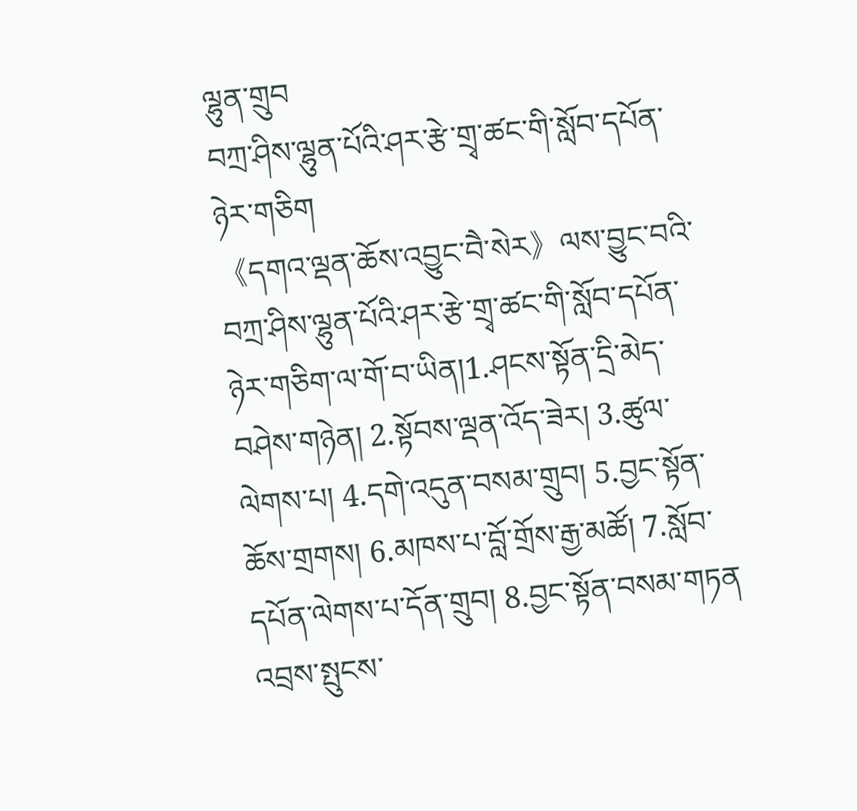ལྷུན་གྲུབ
བཀྲ་ཤིས་ལྷུན་པོའི་ཤར་རྩེ་གྲྭ་ཚང་གི་སློབ་དཔོན་ཉེར་གཅིག
《དགའ་ལྡན་ཆོས་འབྱུང་བཻ་སེར》ལས་བྱུང་བའི་བཀྲ་ཤིས་ལྷུན་པོའི་ཤར་རྩེ་གྲྭ་ཚང་གི་སློབ་དཔོན་ཉེར་གཅིག་ལ་གོ་བ་ཡིན།1.ཤངས་སྟོན་དྲི་མེད་བཤེས་གཉེན། 2.སྟོབས་ལྡན་འོད་ཟེར། 3.ཚུལ་ལེགས་པ། 4.དགེ་འདུན་བསམ་གྲུབ། 5.བྱང་སྟོན་ཆོས་གྲགས། 6.མཁས་པ་བློ་གྲོས་རྒྱ་མཚོ། 7.སློབ་དཔོན་ལེགས་པ་དོན་གྲུབ། 8.བྱང་སྟོན་བསམ་གཏན
འབྲས་སྤུངས་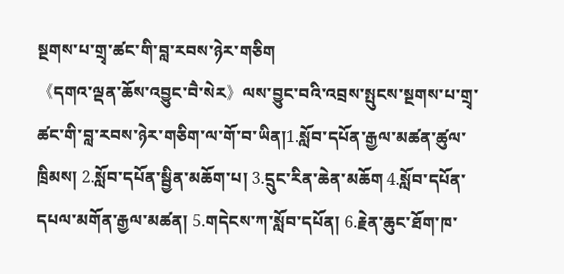སྔགས་པ་གྲྭ་ཚང་གི་བླ་རབས་ཉེར་གཅིག
《དགའ་ལྡན་ཆོས་འབྱུང་བཻ་སེར》ལས་བྱུང་བའི་འབྲས་སྤུངས་སྔགས་པ་གྲྭ་ཚང་གི་བླ་རབས་ཉེར་གཅིག་ལ་གོ་བ་ཡིན།1.སློབ་དཔོན་རྒྱལ་མཚན་ཚུལ་ཁྲིམས། 2.སློབ་དཔོན་སྦྱིན་མཆོག་པ། 3.དྲུང་རིན་ཆེན་མཆོག 4.སློབ་དཔོན་དཔལ་མགོན་རྒྱལ་མཚན། 5.གདེངས་ཀ་སློབ་དཔོན། 6.རྗེན་ཆུང་ཐོག་ཁ་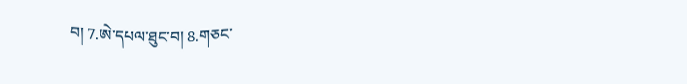བ། 7.ཨེ་དཔལ་ཐུང་བ། 8.གཅང་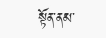སྟོན་ནམ་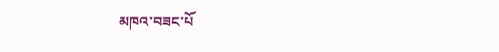མཁའ་བཟང་པོ